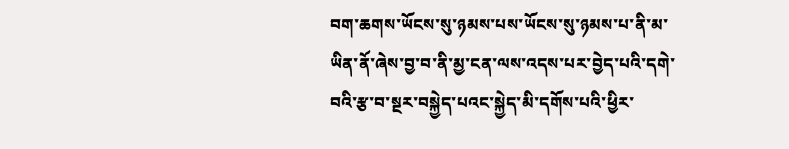བག་ཆགས་ཡོངས་སུ་ཉམས་པས་ཡོངས་སུ་ཉམས་པ་ནི་མ་ཡིན་ནོ་ཞེས་བྱ་བ་ནི་མྱ་ངན་ལས་འདས་པར་བྱེད་པའི་དགེ་བའི་རྩ་བ་སྔར་བསྐྱེད་པའང་སྐྱེད་མི་དགོས་པའི་ཕྱིར་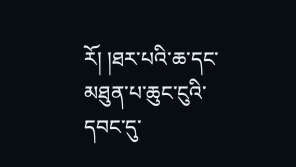རོ། །ཐར་པའི་ཆ་དང་མཐུན་པ་ཆུང་ངུའི་དབང་དུ་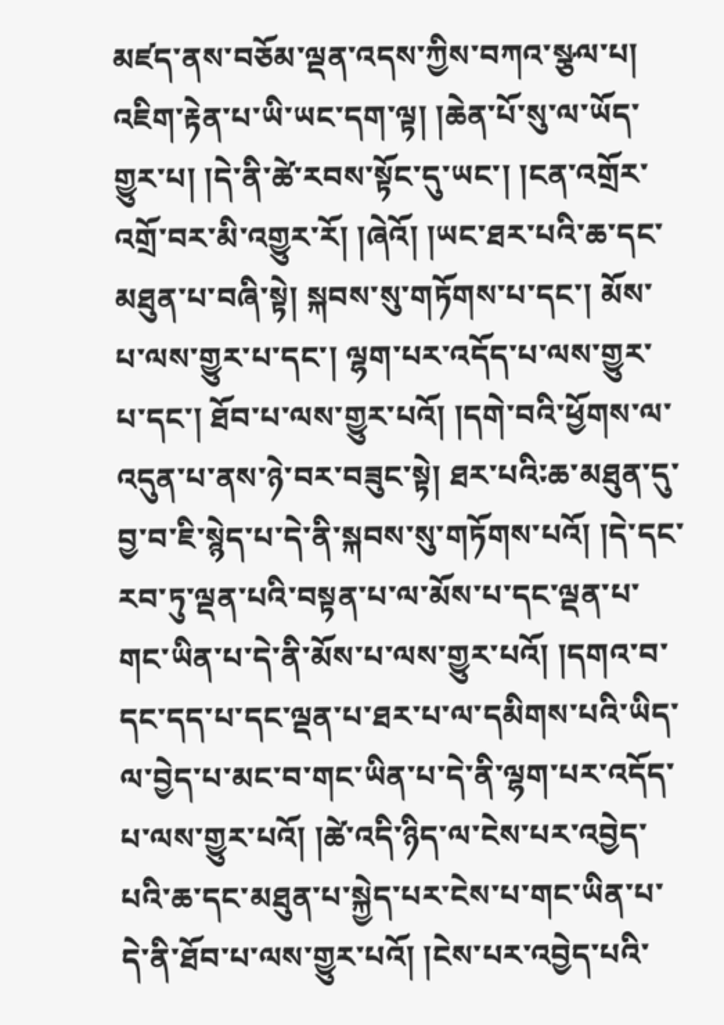མཛད་ནས་བཅོམ་ལྡན་འདས་ཀྱིས་བཀའ་སྩལ་པ། འཇིག་རྟེན་པ་ཡི་ཡང་དག་ལྟ། །ཆེན་པོ་སུ་ལ་ཡོད་གྱུར་པ། །དེ་ནི་ཚེ་རབས་སྟོང་དུ་ཡང་། །ངན་འགྲོར་འགྲོ་བར་མི་འགྱུར་རོ། །ཞེའོ། །ཡང་ཐར་པའི་ཆ་དང་མཐུན་པ་བཞི་སྟེ། སྐབས་སུ་གཏོགས་པ་དང་། མོས་པ་ལས་གྱུར་པ་དང་། ལྷག་པར་འདོད་པ་ལས་གྱུར་པ་དང་། ཐོབ་པ་ལས་གྱུར་པའོ། །དགེ་བའི་ཕྱོགས་ལ་འདུན་པ་ནས་ཉེ་བར་བཟུང་སྟེ། ཐར་པའི࿒ཆ་མཐུན་དུ་བྱ་བ་ཇི་སྙེད་པ་དེ་ནི་སྐབས་སུ་གཏོགས་པའོ། །དེ་དང་རབ་ཏུ་ལྡན་པའི་བསྟན་པ་ལ་མོས་པ་དང་ལྡན་པ་གང་ཡིན་པ་དེ་ནི་མོས་པ་ལས་གྱུར་པའོ། །དགའ་བ་དང་དད་པ་དང་ལྡན་པ་ཐར་པ་ལ་དམིགས་པའི་ཡིད་ལ་བྱེད་པ་མང་བ་གང་ཡིན་པ་དེ་ནི་ལྷག་པར་འདོད་པ་ལས་གྱུར་པའོ། །ཚེ་འདི་ཉིད་ལ་ངེས་པར་འབྱེད་པའི་ཆ་དང་མཐུན་པ་སྐྱེད་པར་ངེས་པ་གང་ཡིན་པ་དེ་ནི་ཐོབ་པ་ལས་གྱུར་པའོ། །ངེས་པར་འབྱེད་པའི་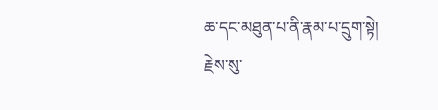ཆ་དང་མཐུན་པ་ནི་རྣམ་པ་དྲུག་སྟེ། རྗེས་སུ་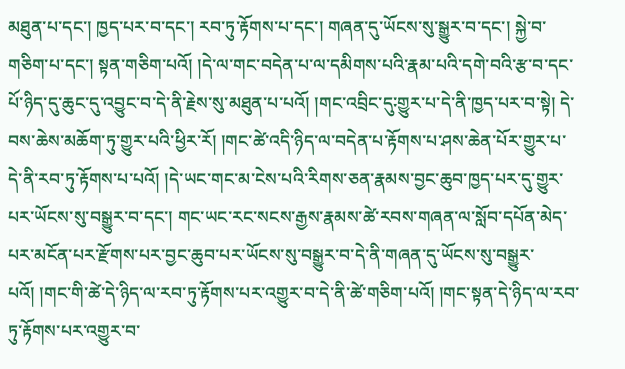མཐུན་པ་དང་། ཁྱད་པར་བ་དང་། རབ་ཏུ་རྟོགས་པ་དང་། གཞན་དུ་ཡོངས་སུ་སྒྱུར་བ་དང་། སྐྱེ་བ་གཅིག་པ་དང་། སྟན་གཅིག་པའོ། །དེ་ལ་གང་བདེན་པ་ལ་དམིགས་པའི་རྣམ་པའི་དགེ་བའི་རྩ་བ་དང་པོ་ཉིད་དུ་ཆུང་དུ་འབྱུང་བ་དེ་ནི་རྗེས་སུ་མཐུན་པ་པའོ། །གང་འབྲིང་དུ࿒གྱུར་པ་དེ་ནི་ཁྱད་པར་བ་སྟེ། དེ་བས་ཆེས་མཆོག་ཏུ་གྱུར་པའི་ཕྱིར་རོ། །གང་ཚེ་འདི་ཉིད་ལ་བདེན་པ་རྟོགས་པ་ཤས་ཆེན་པོར་གྱུར་པ་དེ་ནི་རབ་ཏུ་རྟོགས་པ་པའོ། །དེ་ཡང་གང་མ་ངེས་པའི་རིགས་ཅན་རྣམས་བྱང་ཆུབ་ཁྱད་པར་དུ་གྱུར་པར་ཡོངས་སུ་བསྒྱུར་བ་དང་། གང་ཡང་རང་སངས་རྒྱས་རྣམས་ཚེ་རབས་གཞན་ལ་སློབ་དཔོན་མེད་པར་མངོན་པར་རྫོགས་པར་བྱང་ཆུབ་པར་ཡོངས་སུ་བསྒྱུར་བ་དེ་ནི་གཞན་དུ་ཡོངས་སུ་བསྒྱུར་པའོ། །གང་གི་ཚེ་དེ་ཉིད་ལ་རབ་ཏུ་རྟོགས་པར་འགྱུར་བ་དེ་ནི་ཚེ་གཅིག་པའོ། །གང་སྟན་དེ་ཉིད་ལ་རབ་ཏུ་རྟོགས་པར་འགྱུར་བ་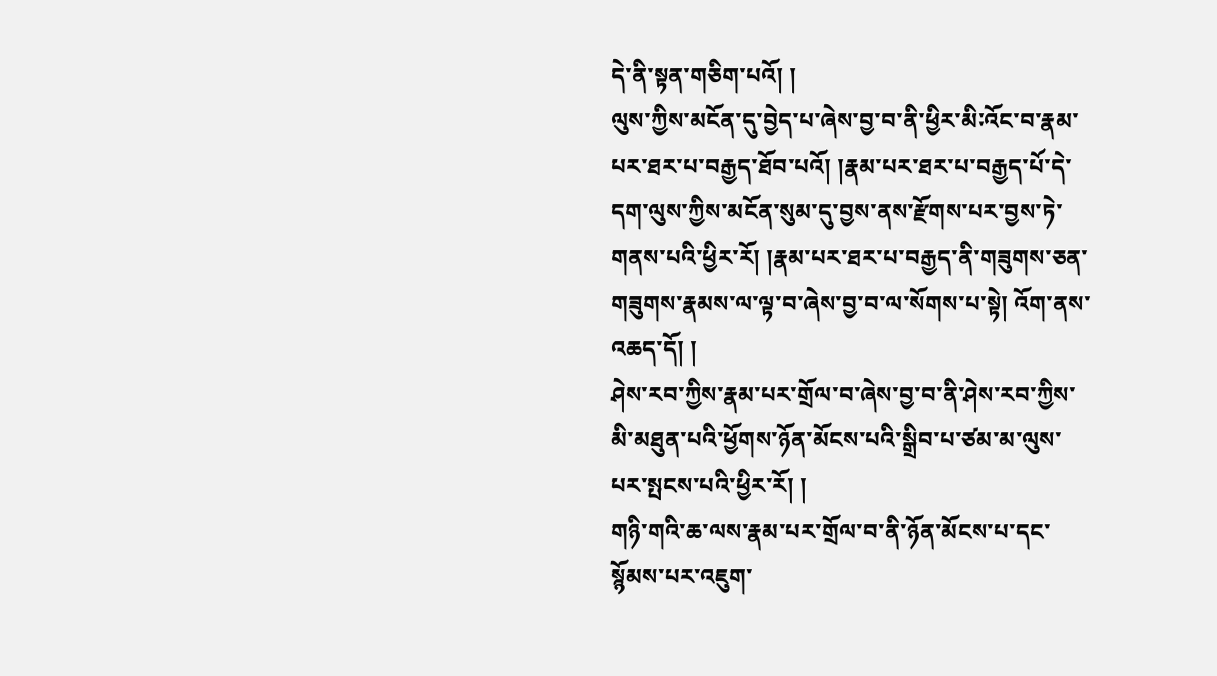དེ་ནི་སྟན་གཅིག་པའོ། །
ལུས་ཀྱིས་མངོན་དུ་བྱེད་པ་ཞེས་བྱ་བ་ནི་ཕྱིར་མི࿒འོང་བ་རྣམ་པར་ཐར་པ་བརྒྱད་ཐོབ་པའོ། །རྣམ་པར་ཐར་པ་བརྒྱད་པོ་དེ་དག་ལུས་ཀྱིས་མངོན་སུམ་དུ་བྱས་ནས་རྫོགས་པར་བྱས་ཏེ་གནས་པའི་ཕྱིར་རོ། །རྣམ་པར་ཐར་པ་བརྒྱད་ནི་གཟུགས་ཅན་གཟུགས་རྣམས་ལ་ལྟ་བ་ཞེས་བྱ་བ་ལ་སོགས་པ་སྟེ། འོག་ནས་འཆད་དོ། །
ཤེས་རབ་ཀྱིས་རྣམ་པར་གྲོལ་བ་ཞེས་བྱ་བ་ནི་ཤེས་རབ་ཀྱིས་མི་མཐུན་པའི་ཕྱོགས་ཉོན་མོངས་པའི་སྒྲིབ་པ་ཙམ་མ་ལུས་པར་སྤངས་པའི་ཕྱིར་རོ། །
གཉི་གའི་ཆ་ལས་རྣམ་པར་གྲོལ་བ་ནི་ཉོན་མོངས་པ་དང་སྙོམས་པར་འཇུག་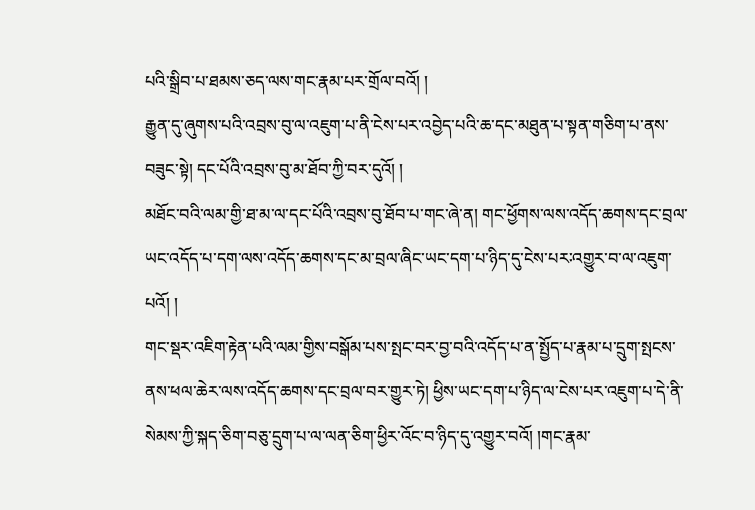པའི་སྒྲིབ་པ་ཐམས་ཅད་ལས་གང་རྣམ་པར་གྲོལ་བའོ། །
རྒྱུན་དུ་ཞུགས་པའི་འབྲས་བུ་ལ་འཇུག་པ་ནི་ངེས་པར་འབྱེད་པའི་ཆ་དང་མཐུན་པ་སྟན་གཅིག་པ་ནས་བཟུང་སྟེ། དང་པོའི་འབྲས་བུ་མ་ཐོབ་ཀྱི་བར་དུའོ། །
མཐོང་བའི་ལམ་གྱི་ཐ་མ་ལ་དང་པོའི་འབྲས་བུ་ཐོབ་པ་གང་ཞེ་ན། གང་ཕྱོགས་ལས་འདོད་ཆགས་དང་བྲལ་ཡང་འདོད་པ་དག་ལས་འདོད་ཆགས་དང་མ་བྲལ་ཞིང་ཡང་དག་པ་ཉིད་དུ་ངེས་པར࿒འགྱུར་བ་ལ་འཇུག་པའོ། །
གང་སྡར་འཇིག་རྟེན་པའི་ལམ་གྱིས་བསྒོམ་པས་སྤང་བར་བྱ་བའི་འདོད་པ་ན་སྤྱོད་པ་རྣམ་པ་དྲུག་སྤངས་ནས་ཕལ་ཆེར་ལས་འདོད་ཆགས་དང་བྲལ་བར་གྱུར་ཏེ། ཕྱིས་ཡང་དག་པ་ཉིད་ལ་ངེས་པར་འཇུག་པ་དེ་ནི་སེམས་ཀྱི་སྐད་ཅིག་བཅུ་དྲུག་པ་ལ་ལན་ཅིག་ཕྱིར་འོང་བ་ཉིད་དུ་འགྱུར་བའོ། །གང་རྣམ་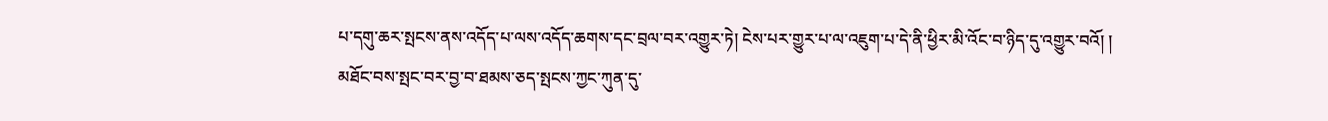པ་དགུ་ཆར་སྤངས་ནས་འདོད་པ་ལས་འདོད་ཆགས་དང་བྲལ་བར་འགྱུར་ཏེ། ངེས་པར་གྱུར་པ་ལ་འཇུག་པ་དེ་ནི་ཕྱིར་མི་འོང་བ་ཉིད་དུ་འགྱུར་བའོ། །
མཐོང་བས་སྤང་བར་བྱ་བ་ཐམས་ཅད་སྤངས་ཀྱང་ཀུན་དུ་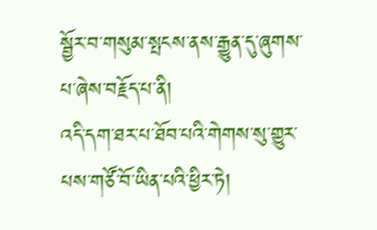སྦྱོར་བ་གསུམ་སྤངས་ནས་རྒྱུན་དུ་ཞུགས་པ་ཞེས་བརྗོད་པ་ནི།
འདི་དག་ཐར་པ་ཐོབ་པའི་གེགས་སུ་གྱུར་པས་གཙོ་བོ་ཡིན་པའི་ཕྱིར་ཏེ།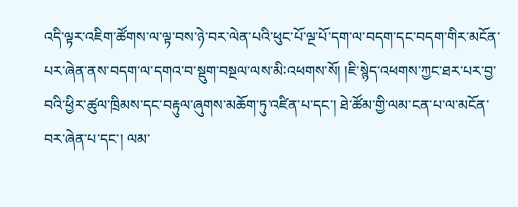འདི་ལྟར་འཇིག་ཚོགས་ལ་ལྟ་བས་ཉེ་བར་ལེན་པའི་ཕུང་པོ་ལྔ་པོ་དག་ལ་བདག་དང་བདག་གིར་མངོན་པར་ཞེན་ནས་བདག་ལ་དགའ་བ་སྡུག་བསྔལ་ལས་མི࿒འཕགས་སོ། །ཇི་སྙེད་འཕགས་ཀྱང་ཐར་པར་བྱ་བའི་ཕྱིར་ཚུལ་ཁྲིམས་དང་བརྟུལ་ཞུགས་མཆོག་ཏུ་འཛིན་པ་དང་། ཐེ་ཚོམ་གྱི་ལམ་ངན་པ་ལ་མངོན་བར་ཞེན་པ་དང་། ལམ་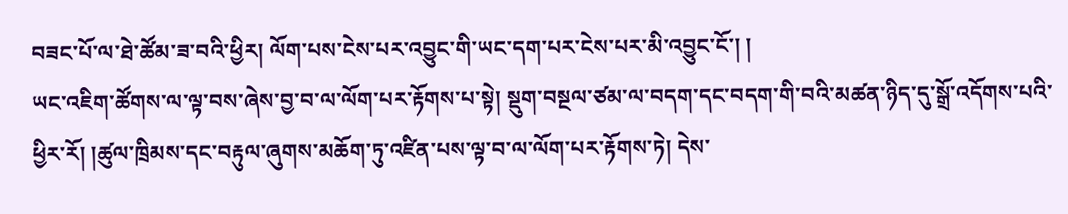བཟང་པོ་ལ་ཐེ་ཚོམ་ཟ་བའི་ཕྱིར། ལོག་པས་ངེས་པར་འབྱུང་གི་ཡང་དག་པར་ངེས་པར་མི་འབྱུང་ངོ་། །
ཡང་འཇིག་ཚོགས་ལ་ལྟ་བས་ཞེས་བྱ་བ་ལ་ལོག་པར་རྟོགས་པ་སྟེ། སྡུག་བསྔལ་ཙམ་ལ་བདག་དང་བདག་གི་བའི་མཚན་ཉིད་དུ་སྒྲོ་འདོགས་པའི་ཕྱིར་རོ། །ཚུལ་ཁྲིམས་དང་བརྟུལ་ཞུགས་མཆོག་ཏུ་འཛིན་པས་ལྟ་བ་ལ་ལོག་པར་རྟོགས་ཏེ། དེས་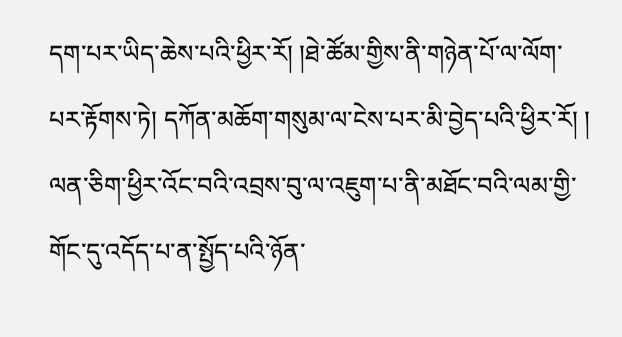དག་པར་ཡིད་ཆེས་པའི་ཕྱིར་རོ། །ཐེ་ཚོམ་གྱིས་ནི་གཉེན་པོ་ལ་ལོག་པར་རྟོགས་ཏེ། དཀོན་མཆོག་གསུམ་ལ་ངེས་པར་མི་བྱེད་པའི་ཕྱིར་རོ། །
ལན་ཅིག་ཕྱིར་འོང་བའི་འབྲས་བུ་ལ་འཇུག་པ་ནི་མཐོང་བའི་ལམ་གྱི་གོང་དུ་འདོད་པ་ན་སྤྱོད་པའི་ཉོན་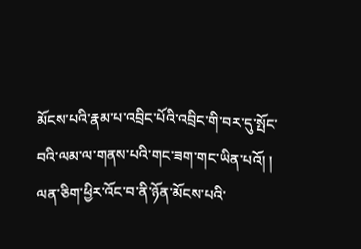མོངས་པའི་རྣམ་པ་འབྲིང་པོའི་འབྲིང་གི་བར་དུ་སྤོང་བའི་ལམ་ལ་གནས་པའི་གང་ཟག་གང་ཡིན་པའོ། །
ལན་ཅིག་ཕྱིར་འོང་བ་ནི་ཉོན་མོངས་པའི་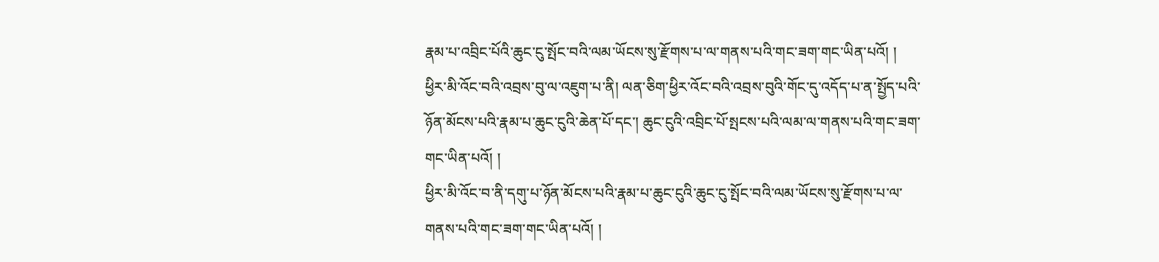རྣམ་པ་འབྲིང་པོའི་ཆུང་ངུ་སྤོང་བའི་ལམ་ཡོངས་སུ་རྫོགས་པ་ལ་གནས་པའི་གང་ཟག་གང་ཡིན་པའོ། །
ཕྱིར་མི་འོང་བའི་འབྲས་བུ་ལ་འཇུག་པ་ནི། ལན་ཅིག་ཕྱིར་འོང་བའི་འབྲས་བུའི་གོང་དུ་འདོད་པ་ན་སྤྱོད་པའི་ཉོན་མོངས་པའི་རྣམ་པ་ཆུང་ངུའི་ཆེན་པོ་དང་། ཆུང་ངུའི་འབྲིང་པོ་སྤངས་པའི་ལམ་ལ་གནས་པའི་གང་ཟག་གང་ཡིན་པའོ། །
ཕྱིར་མི་འོང་བ་ནི་དགུ་པ་ཉོན་མོངས་པའི་རྣམ་པ་ཆུང་ངུའི་ཆུང་ངུ་སྤོང་བའི་ལམ་ཡོངས་སུ་རྫོགས་པ་ལ་གནས་པའི་གང་ཟག་གང་ཡིན་པའོ། །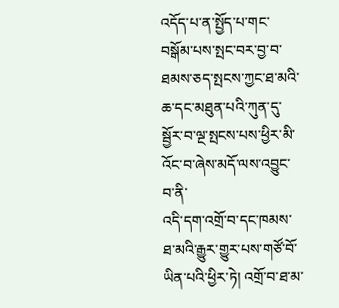འདོད་པ་ན་སྤྱོད་པ་གང་བསྒོམ་པས་སྤང་བར་བྱ་བ་ཐམས་ཅད་སྤངས་ཀྱང་ཐ་མའི་ཆ་དང་མཐུན་པའི་ཀུན་དུ་སྦྱོར་བ་ལྔ་སྤངས་པས་ཕྱིར་མི་འོང་བ་ཞེས་མདོ་ལས་འབྱུང་བ་ནི་
འདི་དག་འགྲོ་བ་དང་ཁམས་ཐ་མའི་རྒྱུར་གྱུར་པས་གཙོ་བོ་ཡིན་པའི་ཕྱིར་ཏེ། འགྲོ་བ་ཐ་མ་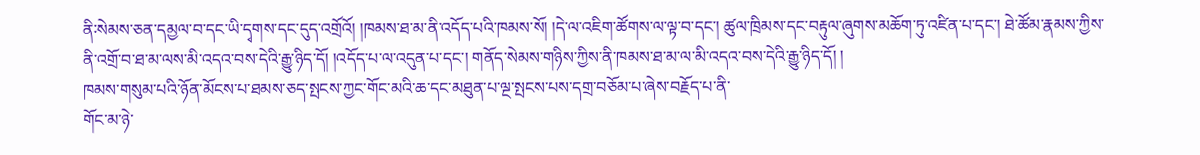ནི࿒སེམས་ཅན་དམྱལ་བ་དང་ཡི་དྭགས་དང་དུད་འགྲོའོ། །ཁམས་ཐ་མ་ནི་འདོད་པའི་ཁམས་སོ། །དེ་ལ་འཇིག་ཚོགས་ལ་ལྟ་བ་དང་། ཚུལ་ཁྲིམས་དང་བརྟུལ་ཞུགས་མཆོག་ཏུ་འཛིན་པ་དང་། ཐེ་ཚོམ་རྣམས་ཀྱིས་ནི་འགྲོ་བ་ཐ་མ་ལས་མི་འདའ་བས་དེའི་རྒྱུ་ཉིད་དོ། །འདོད་པ་ལ་འདུན་པ་དང་། གནོད་སེམས་གཉིས་ཀྱིས་ནི་ཁམས་ཐ་མ་ལ་མི་འདའ་བས་དེའི་རྒྱུ་ཉིད་དོ། །
ཁམས་གསུམ་པའི་ཉོན་མོངས་པ་ཐམས་ཅད་སྤངས་ཀྱང་གོང་མའི་ཆ་དང་མཐུན་པ་ལྔ་སྤངས་པས་དགྲ་བཅོམ་པ་ཞེས་བརྗོད་པ་ནི་
གོང་མ་ཉེ་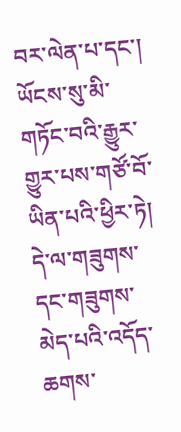བར་ལེན་པ་དང་། ཡོངས་སུ་མི་གཏོང་བའི་རྒྱུར་གྱུར་པས་གཙོ་བོ་ཡིན་པའི་ཕྱིར་ཏེ། དེ་ལ་གཟུགས་དང་གཟུགས་མེད་པའི་འདོད་ཆགས་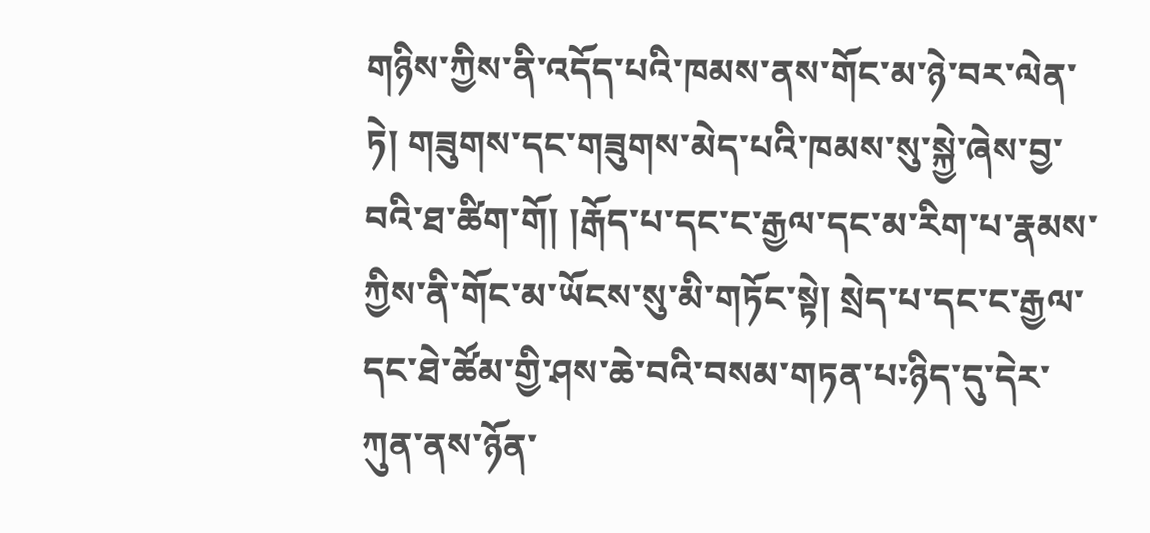གཉིས་ཀྱིས་ནི་འདོད་པའི་ཁམས་ནས་གོང་མ་ཉེ་བར་ལེན་ཏེ། གཟུགས་དང་གཟུགས་མེད་པའི་ཁམས་སུ་སྐྱེ་ཞེས་བྱ་བའི་ཐ་ཚིག་གོ། །རྒོད་པ་དང་ང་རྒྱལ་དང་མ་རིག་པ་རྣམས་ཀྱིས་ནི་གོང་མ་ཡོངས་སུ་མི་གཏོང་སྟེ། སྲེད་པ་དང་ང་རྒྱལ་དང་ཐེ་ཚོམ་གྱི་ཤས་ཆེ་བའི་བསམ་གཏན་པ࿒ཉིད་དུ་དེར་ཀུན་ནས་ཉོན་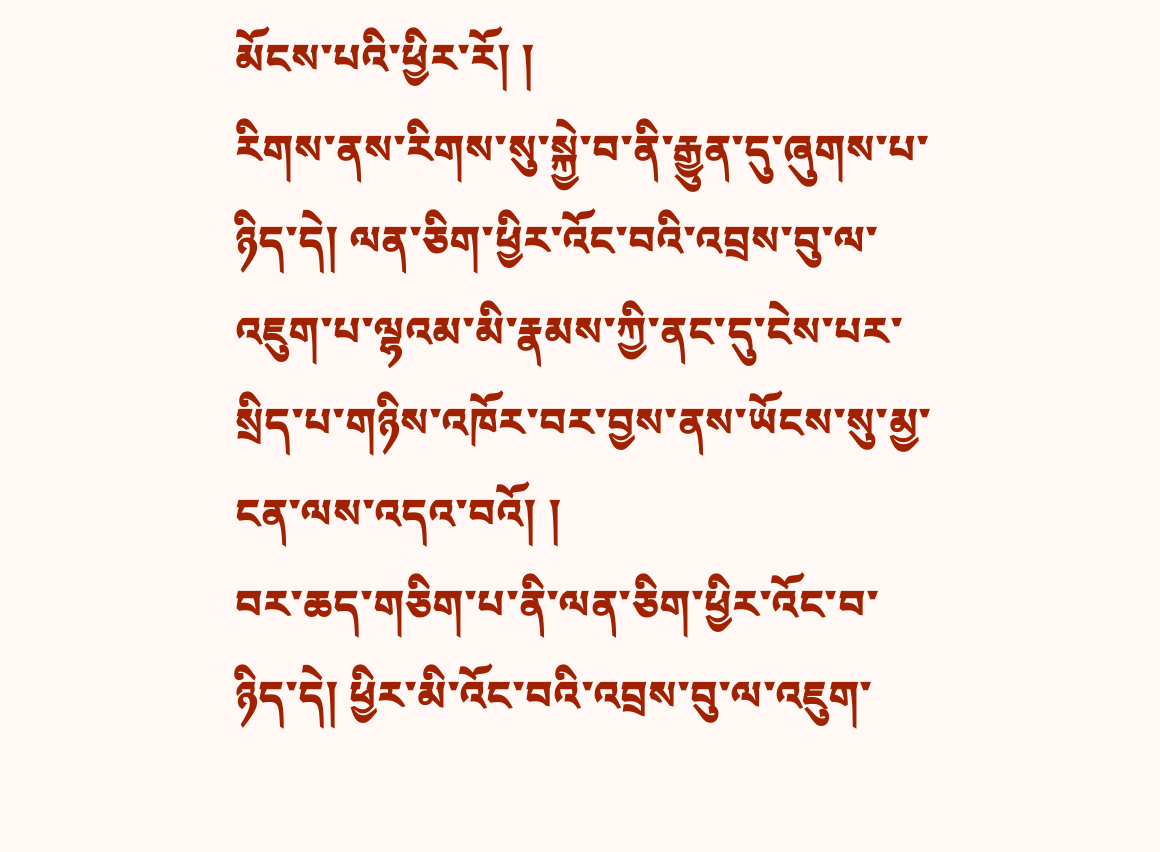མོངས་པའི་ཕྱིར་རོ། །
རིགས་ནས་རིགས་སུ་སྐྱེ་བ་ནི་རྒྱུན་དུ་ཞུགས་པ་ཉིད་དེ། ལན་ཅིག་ཕྱིར་འོང་བའི་འབྲས་བུ་ལ་འཇུག་པ་ལྷའམ་མི་རྣམས་ཀྱི་ནང་དུ་ངེས་པར་སྲིད་པ་གཉིས་འཁོར་བར་བྱས་ནས་ཡོངས་སུ་མྱ་ངན་ལས་འདའ་བའོ། །
བར་ཆད་གཅིག་པ་ནི་ལན་ཅིག་ཕྱིར་འོང་བ་ཉིད་དེ། ཕྱིར་མི་འོང་བའི་འབྲས་བུ་ལ་འཇུག་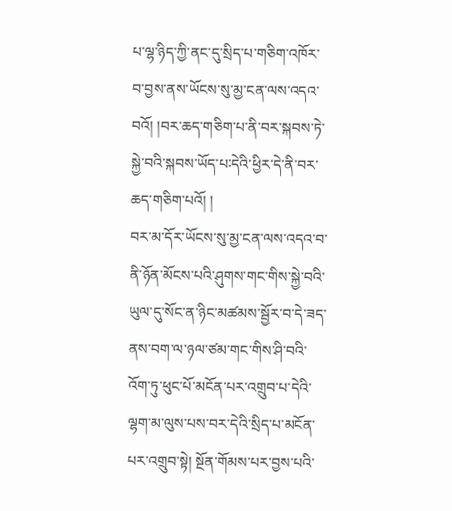པ་ལྷ་ཉིད་ཀྱི་ནང་དུ་སྲིད་པ་གཅིག་འཁོར་བ་བྱས་ནས་ཡོངས་སུ་མྱ་ངན་ལས་འདའ་བའོ། །བར་ཆད་གཅིག་པ་ནི་བར་སྐབས་ཏེ་སྐྱེ་བའི་སྐབས་ཡོད་པ࿒དེའི་ཕྱིར་དེ་ནི་བར་ཆད་གཅིག་པའོ། །
བར་མ་དོར་ཡོངས་སུ་མྱ་ངན་ལས་འདའ་བ་ནི་ཉོན་མོངས་པའི་ཤུགས་གང་གིས་སྐྱེ་བའི་ཡུལ་དུ་སོང་ན་ཉིང་མཚམས་སྦྱོར་བ་དེ་ཟད་ནས་བག་ལ་ཉལ་ཙམ་གང་གིས་ཤི་བའི་འོག་ཏུ་ཕུང་པོ་མངོན་པར་འགྲུབ་པ་དེའི་ལྷག་མ་ལུས་པས་བར་དེའི་སྲིད་པ་མངོན་པར་འགྲུབ་སྟེ། སྔོན་གོམས་པར་བྱས་པའི་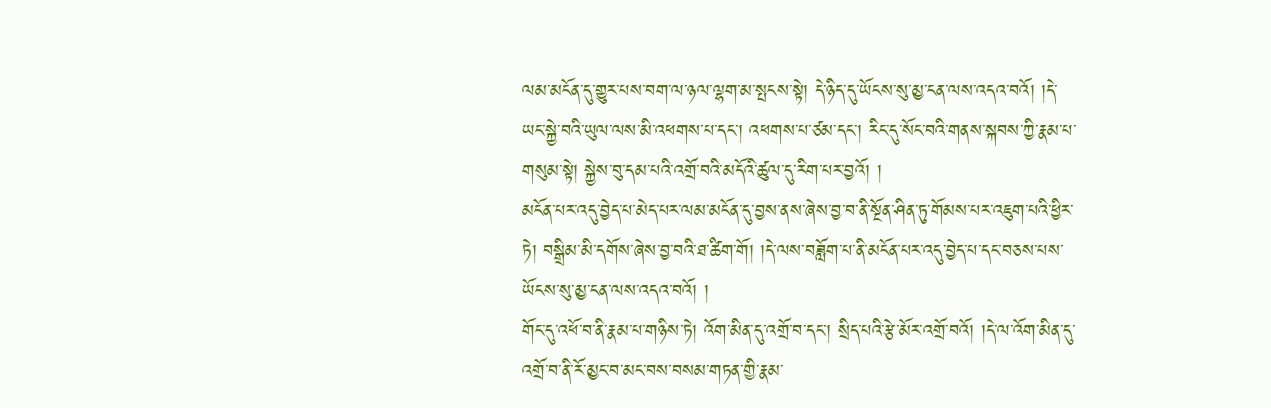ལམ་མངོན་དུ་གྱུར་པས་བག་ལ་ཉལ་ལྷག་མ་སྤངས་སྟེ། དེ་ཉིད་དུ་ཡོངས་སུ་མྱ་ངན་ལས་འདའ་བའོ། །དེ་ཡང་སྐྱེ་བའི་ཡུལ་ལས་མི་འཕགས་པ་དང་། འཕགས་པ་ཙམ་དང་། རིང་དུ་སོང་བའི་གནས་སྐབས་ཀྱི་རྣམ་པ་གསུམ་སྟེ། སྐྱེས་བུ་དམ་པའི་འགྲོ་བའི་མདོའི་ཚུལ་དུ་རིག་པར་བྱའོ། །
མངོན་པར་འདུ་བྱེད་པ་མེད་པར་ལམ་མངོན་དུ་བྱས་ནས་ཞེས་བྱ་བ་ནི་སྔོན་ཤིན་ཏུ་གོམས་པར་འཇུག་པའི་ཕྱིར་ཏེ། བསྒྲིམ་མི་དགོས་ཞེས་བྱ་བའི་ཐ་ཚིག་གོ། །དེ་ལས་བཟློག་པ་ནི་མངོན་པར་འདུ་བྱེད་པ་དང་བཅས་པས་ཡོངས་སུ་མྱ་ངན་ལས་འདའ་བའོ། །
གོང་དུ་འཕོ་བ་ནི་རྣམ་པ་གཉིས་ཏེ། འོག་མིན་དུ་འགྲོ་བ་དང་། སྲིད་པའི་རྩེ་མོར་འགྲོ་བའོ། །དེ་ལ་འོག་མིན་དུ་འགྲོ་བ་ནི་རོ་མྱང་བ་མང་བས་བསམ་གཏན་གྱི་རྣམ་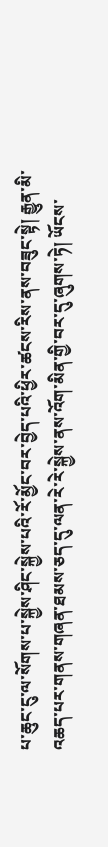པ་ཆུང་ངུ་ལ་སོགས་པ་སྐྱེས་ཤིང་སྐྱེས་པའི་རོ་མྱོང་བར་བྱེད་པའི་ཕྱིར་ཚངས་རིས་ནས་བཟུང་སྟེ། རྒྱུན་མི་འཆད་པར་གནས་གཞན་ཐམས་ཅད་དུ་ལན་རེ་རེ་སྐྱེས་ནས་འོག་མིན་གྱི་བར་དུ་ཞུགས་ཏེ། ཡོངས་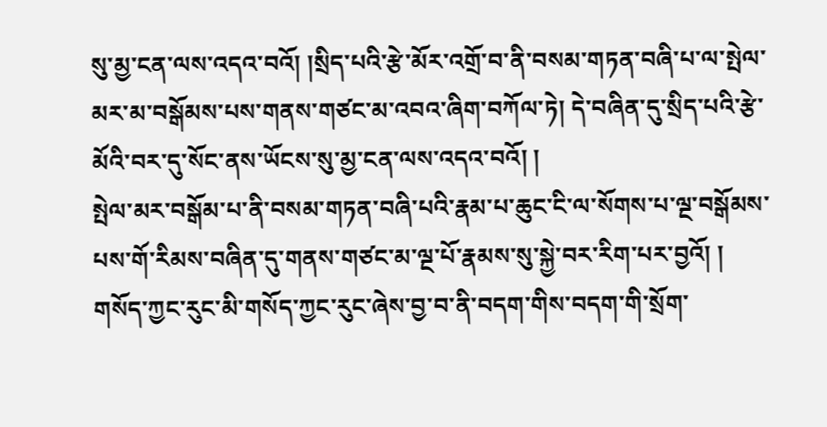སུ་མྱ་ངན་ལས་འདའ་བའོ། །སྲིད་པའི་རྩེ་མོར་འགྲོ་བ་ནི་བསམ་གཏན་བཞི་པ་ལ་སྤེལ་མར་མ་བསྒོམས་པས་གནས་གཙང་མ་འབའ་ཞིག་བཀོལ་ཏེ། དེ་བཞིན་དུ་སྲིད་པའི་རྩེ་མོའི་བར་དུ་སོང་ནས་ཡོངས་སུ་མྱ་ངན་ལས་འདའ་བའོ། །
སྤེལ་མར་བསྒོམ་པ་ནི་བསམ་གཏན་བཞི་པའི་རྣམ་པ་ཆུང་ངི་ལ་སོགས་པ་ལྔ་བསྒོམས་པས་གོ་རིམས་བཞིན་དུ་གནས་གཙང་མ་ལྔ་པོ་རྣམས་སུ་སྐྱེ་བར་རིག་པར་བྱའོ། །
གསོད་ཀྱང་རུང་མི་གསོད་ཀྱང་རུང་ཞེས་བྱ་བ་ནི་བདག་གིས་བདག་གི་སྲོག་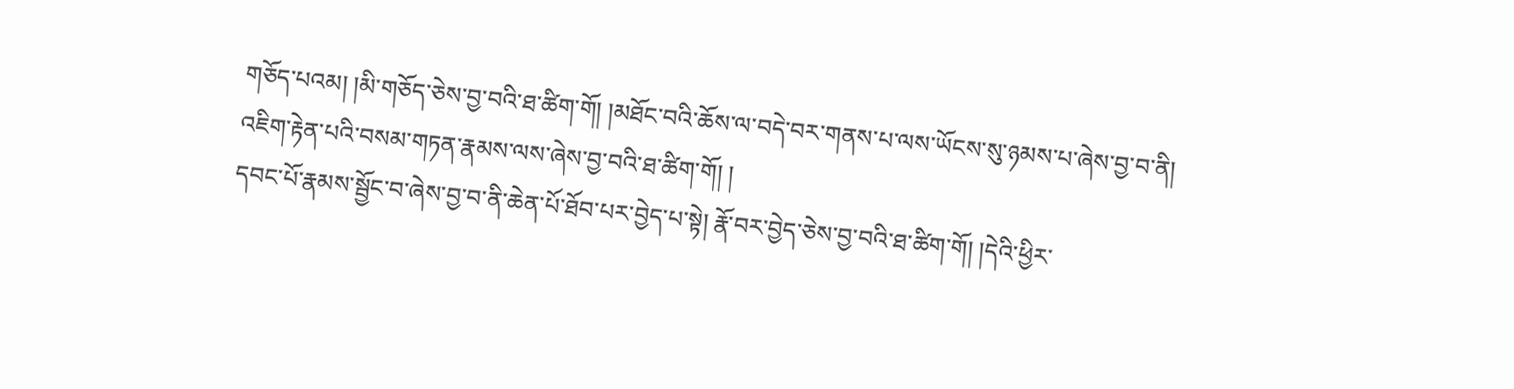གཅོད་པའམ། །མི་གཅོད་ཅེས་བྱ་བའི་ཐ་ཚིག་གོ། །མཐོང་བའི་ཆོས་ལ་བདེ་བར་གནས་པ་ལས་ཡོངས་སུ་ཉམས་པ་ཞེས་བྱ་བ་ནི། འཇིག་རྟེན་པའི་བསམ་གཏན་རྣམས་ལས་ཞེས་བྱ་བའི་ཐ་ཚིག་གོ། །
དབང་པོ་རྣམས་སྦྱོང་བ་ཞེས་བྱ་བ་ནི་ཆེན་པོ་ཐོབ་པར་བྱེད་པ་སྟེ། རྣོ་བར་བྱེད་ཅེས་བྱ་བའི་ཐ་ཚིག་གོ། །དེའི་ཕྱིར་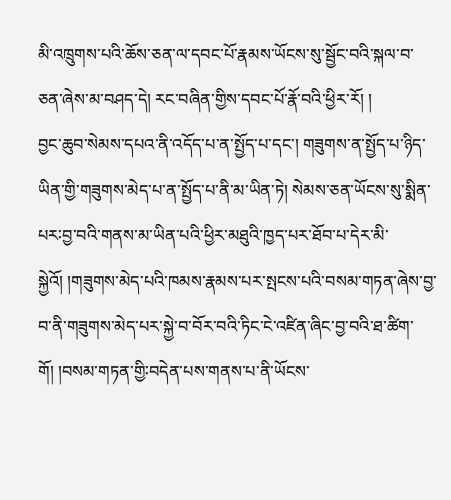མི་འཁྲུགས་པའི་ཆོས་ཅན་ལ་དབང་པོ་རྣམས་ཡོངས་སུ་སྦྱོང་བའི་སྐལ་བ་ཅན་ཞེས་མ་བཤད་དེ། རང་བཞིན་གྱིས་དབང་པོ་རྣོ་བའི་ཕྱིར་རོ། །
བྱང་ཆུབ་སེམས་དཔའ་ནི་འདོད་པ་ན་སྤྱོད་པ་དང་། གཟུགས་ན་སྤྱོད་པ་ཉིད་ཡིན་གྱི་གཟུགས་མེད་པ་ན་སྤྱོད་པ་ནི་མ་ཡིན་ཏེ། སེམས་ཅན་ཡོངས་སུ་སྨིན་པར࿒བྱ་བའི་གནས་མ་ཡིན་པའི་ཕྱིར་མཐུའི་ཁྱད་པར་ཐོབ་པ་དེར་མི་སྐྱེའོ། །གཟུགས་མེད་པའི་ཁམས་རྣམས་པར་སྤངས་པའི་བསམ་གཏན་ཞེས་བྱ་བ་ནི་གཟུགས་མེད་པར་སྐྱེ་བ་བོར་བའི་ཏིང་ངེ་འཛིན་ཞིང་བྱ་བའི་ཐ་ཚིག་གོ། །བསམ་གཏན་གྱི࿒བདེན་པས་གནས་པ་ནི་ཡོངས་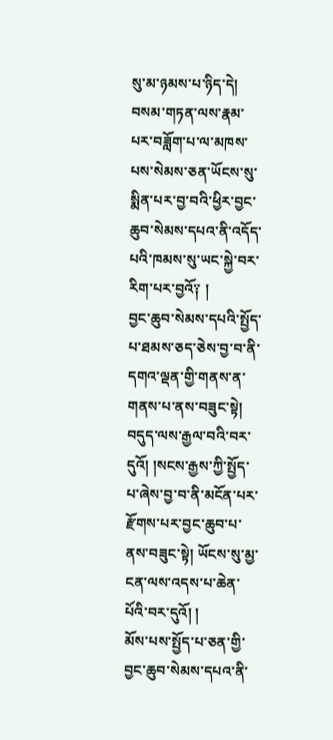སུ་མ་ཉམས་པ་ཉིད་དེ། བསམ་གཏན་ལས་རྣམ་པར་བཟློག་པ་ལ་མཁས་པས་སེམས་ཅན་ཡོངས་སུ་སྨིན་པར་བྱ་བའི་ཕྱིར་བྱང་ཆུབ་སེམས་དཔའ་ནི་འདོད་པའི་ཁམས་སུ་ཡང་སྐྱེ་བར་རིག་པར་བྱའོ༑ །
བྱང་ཆུབ་སེམས་དཔའི་སྤྱོད་པ་ཐམས་ཅད་ཅེས་བྱ་བ་ནི་དགའ་ལྡན་གྱི་གནས་ན་གནས་པ་ནས་བཟུང་སྟེ། བདུད་ལས་རྒྱལ་བའི་བར་དུའོ། །སངས་རྒྱས་ཀྱི་སྤྱོད་པ་ཞེས་བྱ་བ་ནི་མངོན་པར་རྫོགས་པར་བྱང་ཆུབ་པ་ནས་བཟུང་སྟེ། ཡོངས་སུ་མྱ་ངན་ལས་འདས་པ་ཆེན་པོའི་བར་དུའོ། །
མོས་པས་སྤྱོད་པ་ཅན་གྱི་བྱང་ཆུབ་སེམས་དཔའ་ནི་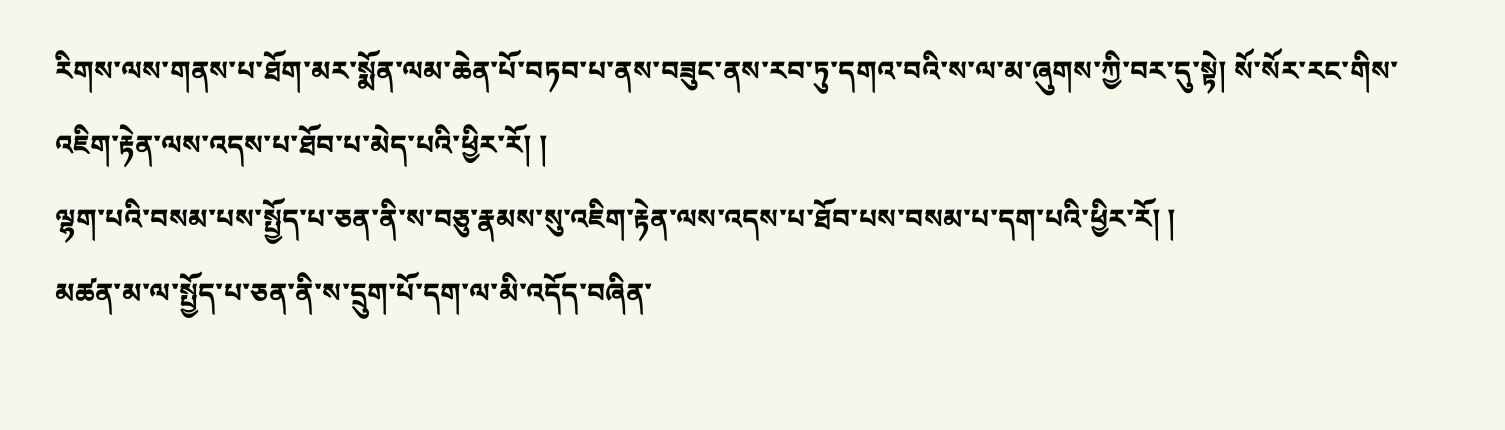རིགས་ལས་གནས་པ་ཐོག་མར་སྨོན་ལམ་ཆེན་པོ་བཏབ་པ་ནས་བཟུང་ནས་རབ་ཏུ་དགའ་བའི་ས་ལ་མ་ཞུགས་ཀྱི་བར་དུ་སྟེ། སོ་སོར་རང་གིས་འཇིག་རྟེན་ལས་འདས་པ་ཐོབ་པ་མེད་པའི་ཕྱིར་རོ། །
ལྷག་པའི་བསམ་པས་སྤྱོད་པ་ཅན་ནི་ས་བཅུ་རྣམས་སུ་འཇིག་རྟེན་ལས་འདས་པ་ཐོབ་པས་བསམ་པ་དག་པའི་ཕྱིར་རོ། །
མཚན་མ་ལ་སྤྱོད་པ་ཅན་ནི་ས་དྲུག་པོ་དག་ལ་མི་འདོད་བཞིན་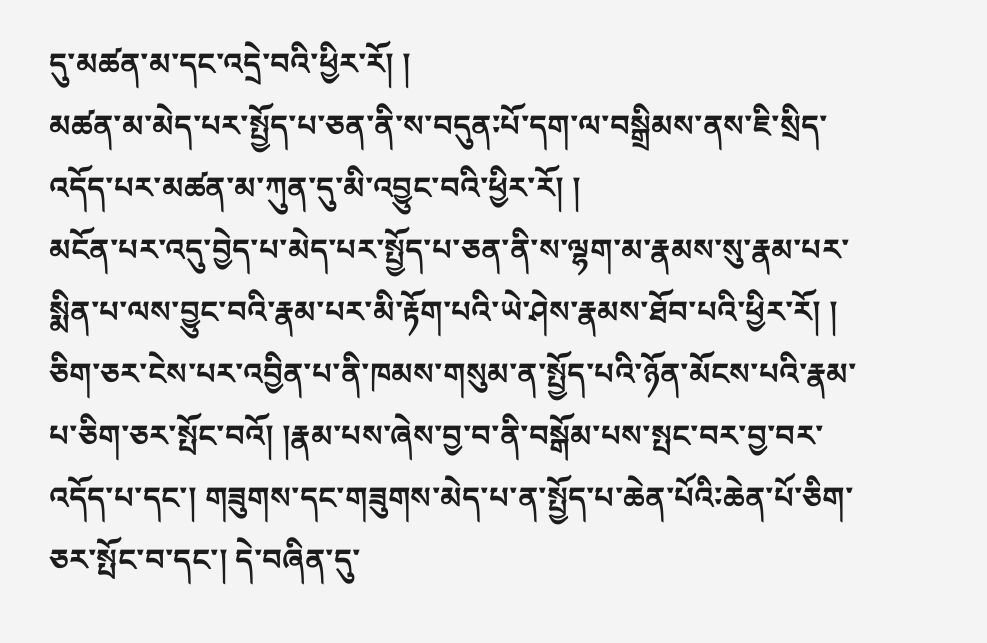དུ་མཚན་མ་དང་འདྲེ་བའི་ཕྱིར་རོ། །
མཚན་མ་མེད་པར་སྤྱོད་པ་ཅན་ནི་ས་བདུན࿒པོ་དག་ལ་བསྒྲིམས་ནས་ཇི་སྲིད་འདོད་པར་མཚན་མ་ཀུན་དུ་མི་འབྱུང་བའི་ཕྱིར་རོ། །
མངོན་པར་འདུ་བྱེད་པ་མེད་པར་སྤྱོད་པ་ཅན་ནི་ས་ལྷག་མ་རྣམས་སུ་རྣམ་པར་སྨིན་པ་ལས་བྱུང་བའི་རྣམ་པར་མི་རྟོག་པའི་ཡེ་ཤེས་རྣམས་ཐོབ་པའི་ཕྱིར་རོ། །
ཅིག་ཅར་ངེས་པར་འབྱིན་པ་ནི་ཁམས་གསུམ་ན་སྤྱོད་པའི་ཉོན་མོངས་པའི་རྣམ་པ་ཅིག་ཅར་སྤོང་བའོ། །རྣམ་པས་ཞེས་བྱ་བ་ནི་བསྒོམ་པས་སྤང་བར་བྱ་བར་འདོད་པ་དང་། གཟུགས་དང་གཟུགས་མེད་པ་ན་སྤྱོད་པ་ཆེན་པོའི࿒ཆེན་པོ་ཅིག་ཅར་སྤོང་བ་དང་། དེ་བཞིན་དུ་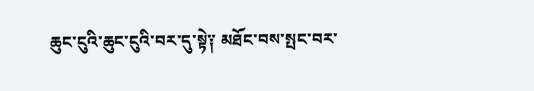ཆུང་ངུའི་ཆུང་ངུའི་བར་དུ་སྟེ༑ མཐོང་བས་སྤང་བར་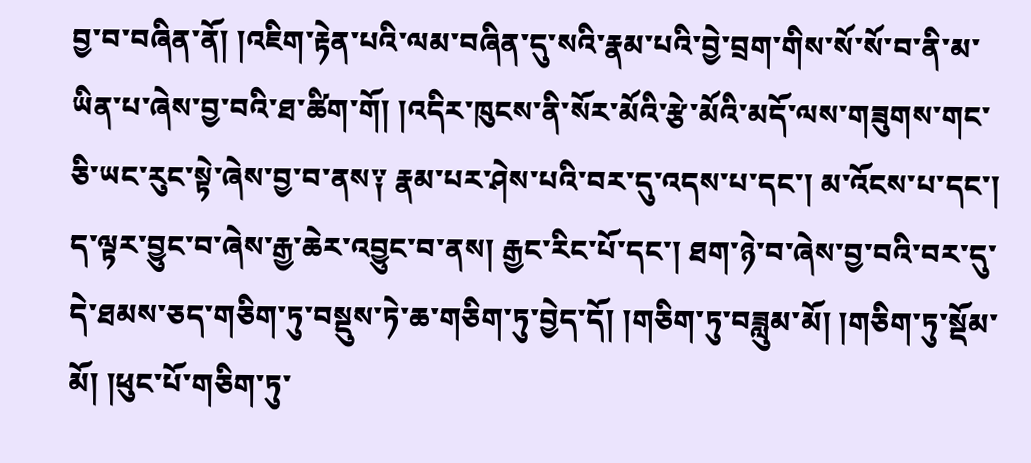བྱ་བ་བཞིན་ནོ། །འཇིག་རྟེན་པའི་ལམ་བཞིན་དུ་སའི་རྣམ་པའི་བྱེ་བྲག་གིས་སོ་སོ་བ་ནི་མ་ཡིན་པ་ཞེས་བྱ་བའི་ཐ་ཚིག་གོ། །འདིར་ཁུངས་ནི་སོར་མོའི་རྩེ་མོའི་མདོ་ལས་གཟུགས་གང་ཅི་ཡང་རུང་སྟེ་ཞེས་བྱ་བ་ནས༑ རྣམ་པར་ཤེས་པའི་བར་དུ་འདས་པ་དང་། མ་འོངས་པ་དང་། ད་ལྟར་བྱུང་བ་ཞེས་རྒྱ་ཆེར་འབྱུང་བ་ནས། རྒྱང་རིང་པོ་དང་། ཐག་ཉེ་བ་ཞེས་བྱ་བའི་བར་དུ་དེ་ཐམས་ཅད་གཅིག་ཏུ་བསྡུས་ཏེ་ཆ་གཅིག་ཏུ་བྱེད་དོ། །གཅིག་ཏུ་བཟླུམ་མོ། །གཅིག་ཏུ་སྡོམ་མོ། །ཕུང་པོ་གཅིག་ཏུ་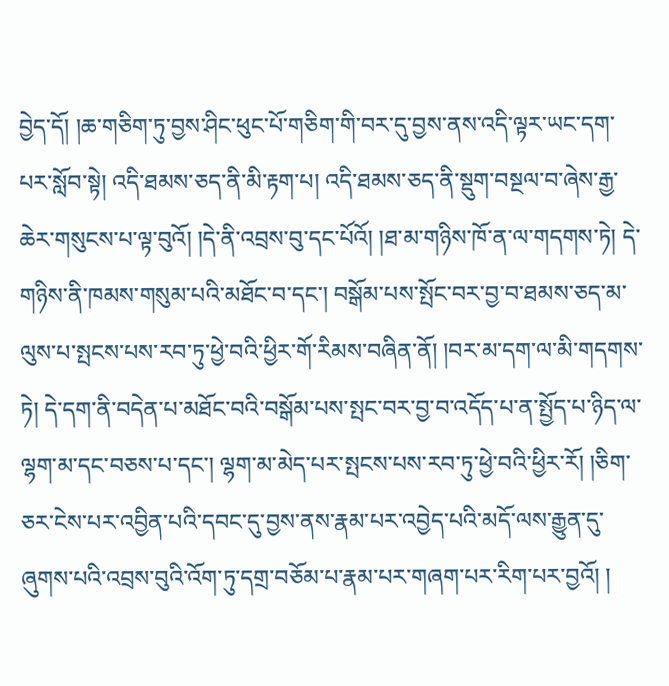བྱེད་དོ། །ཆ་གཅིག་ཏུ་བྱས་ཤིང་ཕུང་པོ་གཅིག་གི་བར་དུ་བྱས་ནས་འདི་ལྟར་ཡང་དག་པར་སློབ་སྟེ། འདི་ཐམས་ཅད་ནི་མི་རྟག་པ། འདི་ཐམས་ཅད་ནི་སྡུག་བསྔལ་བ་ཞེས་རྒྱ་ཆེར་གསུངས་པ་ལྟ་བུའོ། །དེ་ནི་འབྲས་བུ་དང་པོའོ། །ཐ་མ་གཉིས་ཁོ་ན་ལ་གདགས་ཏེ། དེ་གཉིས་ནི་ཁམས་གསུམ་པའི་མཐོང་བ་དང་། བསྒོམ་པས་སྤོང་བར་བྱ་བ་ཐམས་ཅད་མ་ལུས་པ་སྤངས་པས་རབ་ཏུ་ཕྱེ་བའི་ཕྱིར་གོ་རིམས་བཞིན་ནོ། །བར་མ་དག་ལ་མི་གདགས་ཏེ། དེ་དག་ནི་བདེན་པ་མཐོང་བའི་བསྒོམ་པས་སྤང་བར་བྱ་བ་འདོད་པ་ན་སྤྱོད་པ་ཉིད་ལ་ལྷག་མ་དང་བཅས་པ་དང་། ལྷག་མ་མེད་པར་སྤངས་པས་རབ་ཏུ་ཕྱེ་བའི་ཕྱིར་རོ། །ཅིག་ཅར་ངེས་པར་འབྱིན་པའི་དབང་དུ་བྱས་ནས་རྣམ་པར་འབྱེད་པའི་མདོ་ལས་རྒྱུན་དུ་ཞུགས་པའི་འབྲས་བུའི་འོག་ཏུ་དགྲ་བཅོམ་པ་རྣམ་པར་གཞག་པར་རིག་པར་བྱའོ། །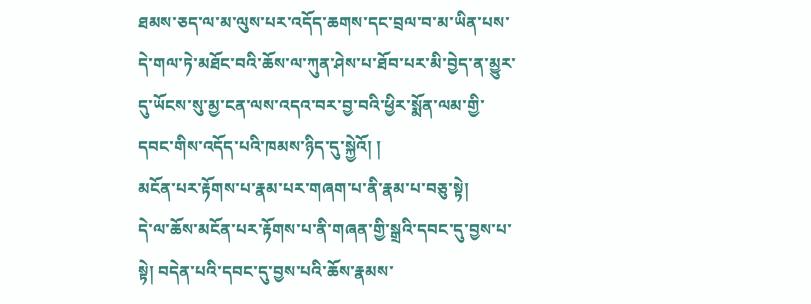ཐམས་ཅད་ལ་མ་ལུས་པར་འདོད་ཆགས་དང་བྲལ་བ་མ་ཡིན་པས་དེ་གལ་ཏེ་མཐོང་བའི་ཆོས་ལ་ཀུན་ཤེས་པ་ཐོབ་པར་མི་བྱེད་ན་མྱུར་དུ་ཡོངས་སུ་མྱ་ངན་ལས་འདའ་བར་བྱ་བའི་ཕྱིར་སྨོན་ལམ་གྱི་དབང་གིས་འདོད་པའི་ཁམས་ཉིད་དུ་སྐྱེའོ། །
མངོན་པར་རྟོགས་པ་རྣམ་པར་གཞག་པ་ནི་རྣམ་པ་བཅུ་སྟེ།
དེ་ལ་ཆོས་མངོན་པར་རྟོགས་པ་ནི་གཞན་གྱི་སྒྲའི་དབང་དུ་བྱས་པ་སྟེ། བདེན་པའི་དབང་དུ་བྱས་པའི་ཆོས་རྣམས་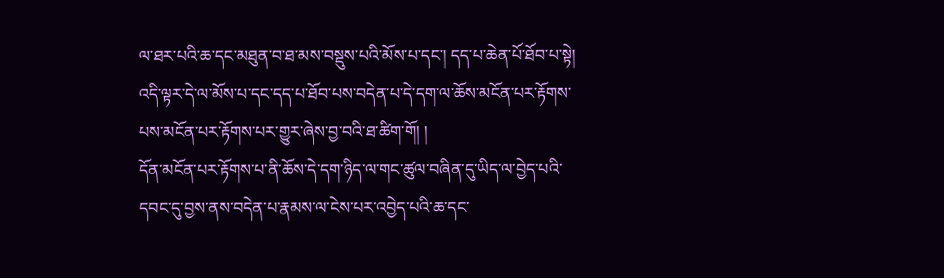ལ་ཐར་པའི་ཆ་དང་མཐུན་བ་ཐ་མས་བསྡུས་པའི་མོས་པ་དང་། དད་པ་ཆེན་པོ་ཐོབ་པ་སྟེ། འདི་ལྟར་དེ་ལ་མོས་པ་དང་དད་པ་ཐོབ་པས་བདེན་པ་དེ་དག་ལ་ཆོས་མངོན་པར་རྟོགས་པས་མངོན་པར་རྟོགས་པར་གྱུར་ཞེས་བྱ་བའི་ཐ་ཚིག་གོ། །
དོན་མངོན་པར་རྟོགས་པ་ནི་ཆོས་དེ་དག་ཉིད་ལ་གང་ཚུལ་བཞིན་དུ་ཡིད་ལ་བྱེད་པའི་དབང་དུ་བྱས་ནས་བདེན་པ་རྣམས་ལ་ངེས་པར་འབྱེད་པའི་ཆ་དང་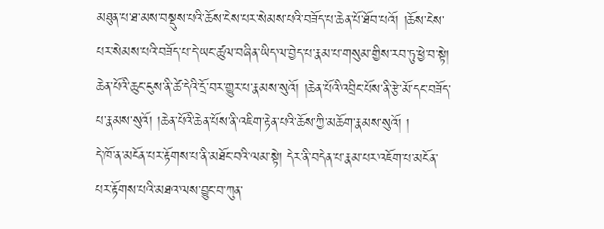མཐུན་པ་ཐ་མས་བསྡུས་པའི་ཆོས་ངེས་པར་སེམས་པའི་བཟོད་པ་ཆེན་པོ་ཐོབ་པའོ། །ཆོས་ངེས་པར་སེམས་པའི་བཟོད་པ་དེ་ཡང་ཚུལ་བཞིན་ཡིད་ལ་བྱེད་པ་རྣམ་པ་གསུམ་གྱིས་རབ་ཏུ་ཕྱེ་བ་སྟེ། ཆེན་པོའི་ཆུང་ངུས་ནི་ཚེ་དེའི་དྲོ་བར་གྱུར་པ་རྣམས་སུའོ། །ཆེན་པོའི་འབྲིང་པོས་ནི་རྩེ་མོ་དང་བཟོད་པ་རྣམས་སུའོ། །ཆེན་པོའི་ཆེན་པོས་ནི་འཇིག་རྟེན་པའི་ཆོས་ཀྱི་མཆོག་རྣམས་སུའོ། །
དེ་ཁོ་ན་མངོན་པར་རྟོགས་པ་ནི་མཐོང་བའི་ལམ་སྟེ། དེར་ནི་བདེན་པ་རྣམ་པར་འཇོག་པ་མངོན་པར་རྟོགས་པའི་མཐའ་ལས་བྱུང་བ་ཀུན་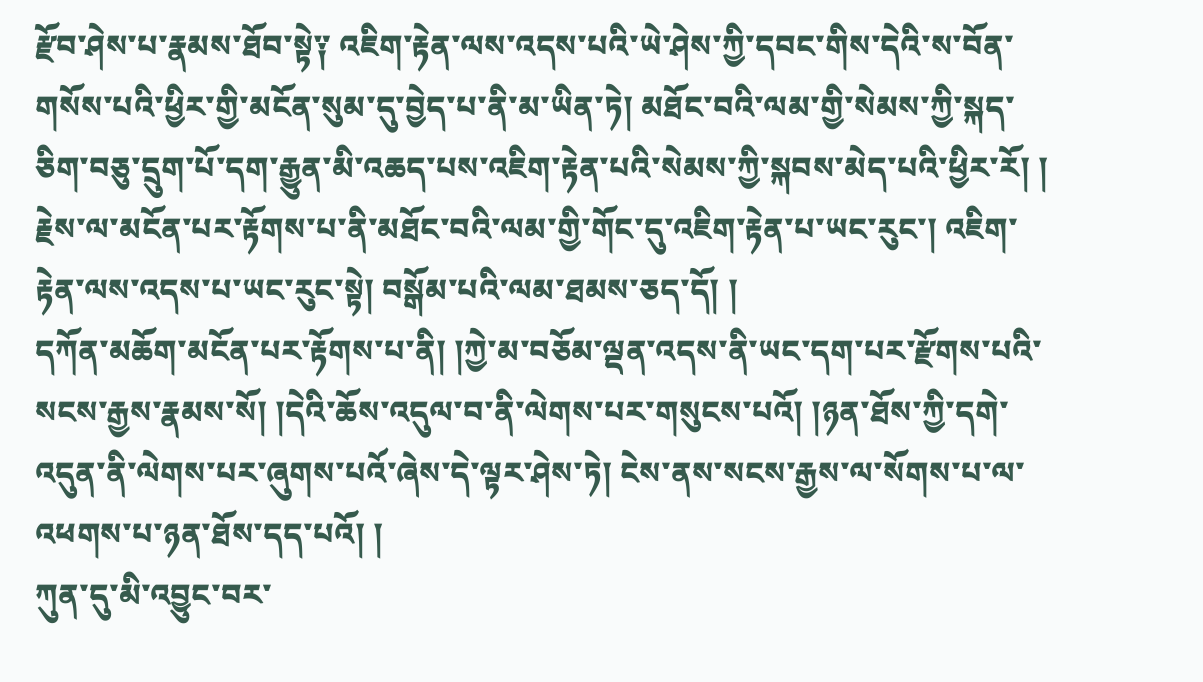རྫོབ་ཤེས་པ་རྣམས་ཐོབ་སྟེ༑ འཇིག་རྟེན་ལས་འདས་པའི་ཡེ་ཤེས་ཀྱི་དབང་གིས་དེའི་ས་བོན་གསོས་པའི་ཕྱིར་གྱི་མངོན་སུམ་དུ་བྱེད་པ་ནི་མ་ཡིན་ཏེ། མཐོང་བའི་ལམ་གྱི་སེམས་ཀྱི་སྐད་ཅིག་བཅུ་དྲུག་པོ་དག་རྒྱུན་མི་འཆད་པས་འཇིག་རྟེན་པའི་སེམས་ཀྱི་སྐབས་མེད་པའི་ཕྱིར་རོ། །
རྗེས་ལ་མངོན་པར་རྟོགས་པ་ནི་མཐོང་བའི་ལམ་གྱི་གོང་དུ་འཇིག་རྟེན་པ་ཡང་རུང་། འཇིག་རྟེན་ལས་འདས་པ་ཡང་རུང་སྟེ། བསྒོམ་པའི་ལམ་ཐམས་ཅད་དོ། །
དཀོན་མཆོག་མངོན་པར་རྟོགས་པ་ནི། །ཀྱེ་མ་བཅོམ་ལྡན་འདས་ནི་ཡང་དག་པར་རྫོགས་པའི་སངས་རྒྱས་རྣམས་སོ། །དེའི་ཆོས་འདུལ་བ་ནི་ལེགས་པར་གསུངས་པའོ། །ཉན་ཐོས་ཀྱི་དགེ་འདུན་ནི་ལེགས་པར་ཞུགས་པའོ་ཞེས་དེ་ལྟར་ཤེས་ཏེ། ངེས་ནས་སངས་རྒྱས་ལ་སོགས་པ་ལ་འཕགས་པ་ཉན་ཐོས་དད་པའོ། །
ཀུན་དུ་མི་འབྱུང་བར་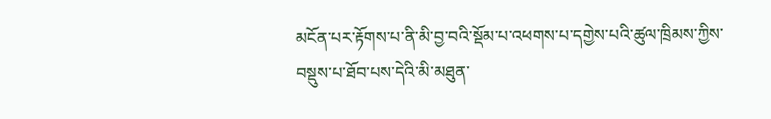མངོན་པར་རྟོགས་པ་ནི་མི་བྱ་བའི་སྡོམ་པ་འཕགས་པ་དགྱེས་པའི་ཚུལ་ཁྲིམས་ཀྱིས་བསྡུས་པ་ཐོབ་པས་དེའི་མི་མཐུན་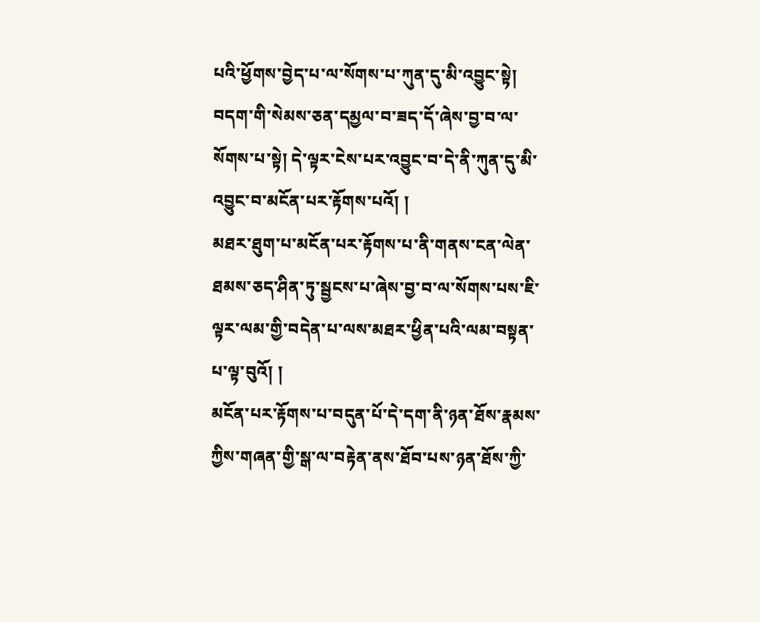པའི་ཕྱོགས་བྱེད་པ་ལ་སོགས་པ་ཀུན་དུ་མི་འབྱུང་སྟེ། བདག་གི་སེམས་ཅན་དམྱལ་བ་ཟད་དོ་ཞེས་བྱ་བ་ལ་སོགས་པ་སྟེ། དེ་ལྟར་ངེས་པར་འབྱུང་བ་དེ་ནི་ཀུན་དུ་མི་འབྱུང་བ་མངོན་པར་རྟོགས་པའོ། །
མཐར་ཐུག་པ་མངོན་པར་རྟོགས་པ་ནི་གནས་ངན་ལེན་ཐམས་ཅད་ཤིན་ཏུ་སྦྱངས་པ་ཞེས་བྱ་བ་ལ་སོགས་པས་ཇི་ལྟར་ལམ་གྱི་བདེན་པ་ལས་མཐར་ཕྱིན་པའི་ལམ་བསྟན་པ་ལྟ་བུའོ། །
མངོན་པར་རྟོགས་པ་བདུན་པོ་དེ་དག་ནི་ཉན་ཐོས་རྣམས་ཀྱིས་གཞན་གྱི་སྒ་ལ་བརྟེན་ནས་ཐོབ་པས་ཉན་ཐོས་ཀྱི་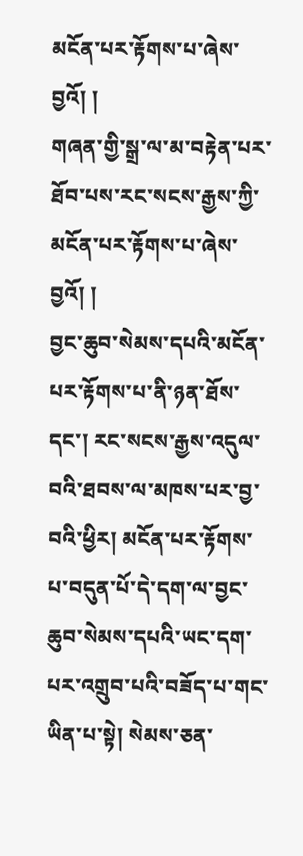མངོན་པར་རྟོགས་པ་ཞེས་བྱའོ། །
གཞན་གྱི་སྒྲ་ལ་མ་བརྟེན་པར་ཐོབ་པས་རང་སངས་རྒྱས་ཀྱི་མངོན་པར་རྟོགས་པ་ཞེས་བྱའོ། །
བྱང་ཆུབ་སེམས་དཔའི་མངོན་པར་རྟོགས་པ་ནི་ཉན་ཐོས་དང་། རང་སངས་རྒྱས་འདུལ་བའི་ཐབས་ལ་མཁས་པར་བྱ་བའི་ཕྱིར། མངོན་པར་རྟོགས་པ་བདུན་པོ་དེ་དག་ལ་བྱང་ཆུབ་སེམས་དཔའི་ཡང་དག་པར་འགྲུབ་པའི་བཟོད་པ་གང་ཡིན་པ་སྟེ། སེམས་ཅན་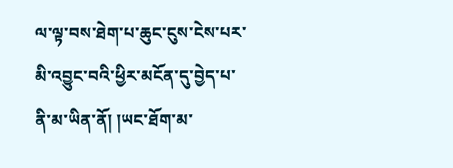ལ་ལྟ་བས་ཐེག་པ་ཆུང་ངུས་ངེས་པར་མི་འབྱུང་བའི་ཕྱིར་མངོན་དུ་བྱེད་པ་ནི་མ་ཡིན་ནོ། །ཡང་ཐོག་མ་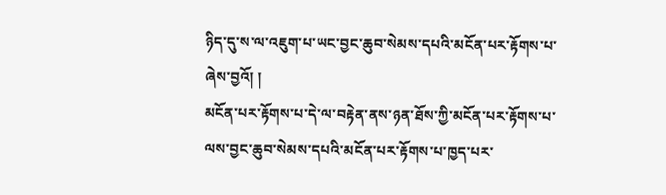ཉིད་དུ་ས་ལ་འཇུག་པ་ཡང་བྱང་ཆུབ་སེམས་དཔའི་མངོན་པར་རྟོགས་པ་ཞེས་བྱའོ། །
མངོན་པར་རྟོགས་པ་དེ་ལ་བརྟེན་ནས་ཉན་ཐོས་ཀྱི་མངོན་པར་རྟོགས་པ་ལས་བྱང་ཆུབ་སེམས་དཔའི་མངོན་པར་རྟོགས་པ་ཁྱད་པར་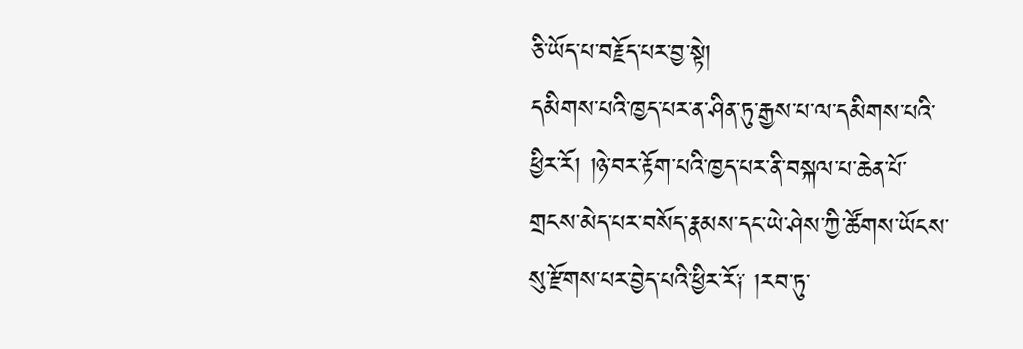ཅི་ཡོད་པ་བརྗོད་པར་བྱ་སྟེ།
དམིགས་པའི་ཁྱད་པར་ན་ཤིན་ཏུ་རྒྱས་པ་ལ་དམིགས་པའི་ཕྱིར་རོ། །ཉེ་བར་རྟོག་པའི་ཁྱད་པར་ནི་བསྐལ་པ་ཆེན་པོ་གྲངས་མེད་པར་བསོད་རྣམས་དང་ཡེ་ཤེས་ཀྱི་ཚོགས་ཡོངས་སུ་རྫོགས་པར་བྱེད་པའི་ཕྱིར་རོ༑ །རབ་ཏུ་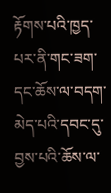རྟོགས་པའི་ཁྱད་པར་ནི་གང་ཟག་དང་ཆོས་ལ་བདག་མེད་པའི་དབང་དུ་བྱས་པའི་ཆོས་ལ་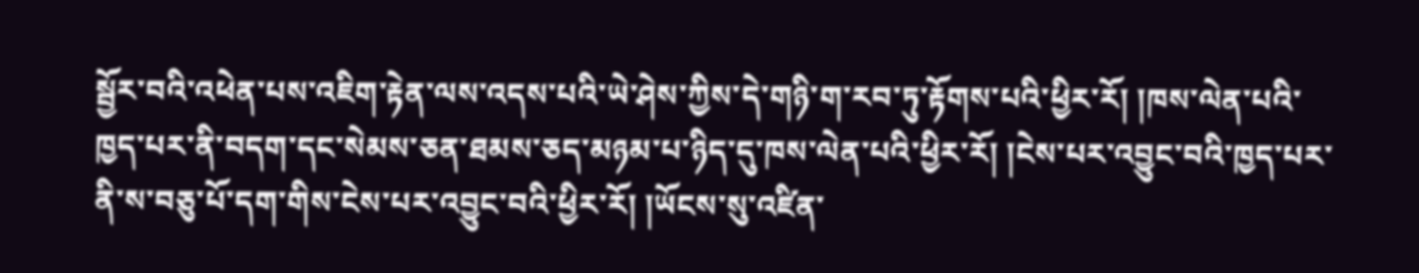སྦྱོར་བའི་འཕེན་པས་འཇིག་རྟེན་ལས་འདས་པའི་ཡེ་ཤེས་ཀྱིས་དེ་གཉི་ག་རབ་ཏུ་རྟོགས་པའི་ཕྱིར་རོ། །ཁས་ལེན་པའི་ཁྱད་པར་ནི་བདག་དང་སེམས་ཅན་ཐམས་ཅད་མཉམ་པ་ཉིད་དུ་ཁས་ལེན་པའི་ཕྱིར་རོ། །ངེས་པར་འབྱུང་བའི་ཁྱད་པར་ནི་ས་བཅུ་པོ་དག་གིས་ངེས་པར་འབྱུང་བའི་ཕྱིར་རོ། །ཡོངས་སུ་འཛིན་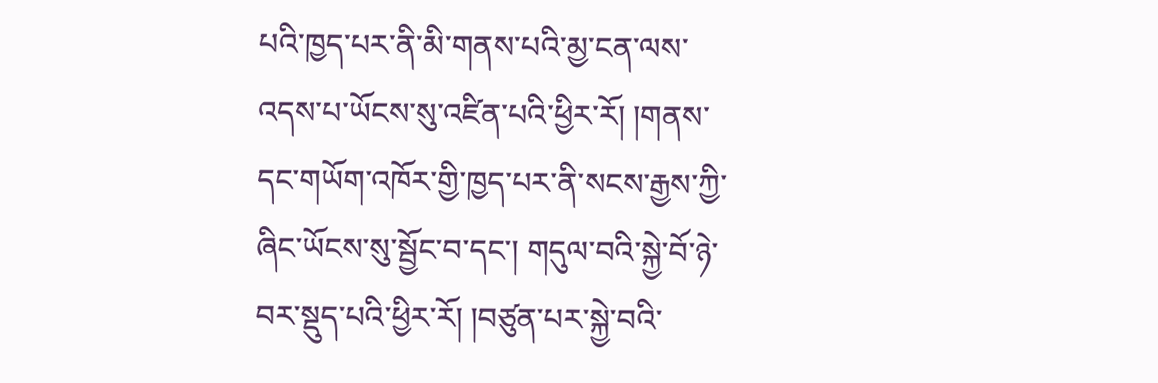པའི་ཁྱད་པར་ནི་མི་གནས་པའི་མྱ་ངན་ལས་འདས་པ་ཡོངས་སུ་འཛིན་པའི་ཕྱིར་རོ། །གནས་དང་གཡོག་འཁོར་གྱི་ཁྱད་པར་ནི་སངས་རྒྱས་ཀྱི་ཞིང་ཡོངས་སུ་སྦྱོང་བ་དང་། གདུལ་བའི་སྐྱེ་བོ་ཉེ་བར་སྡུད་པའི་ཕྱིར་རོ། །བཙུན་པར་སྐྱེ་བའི་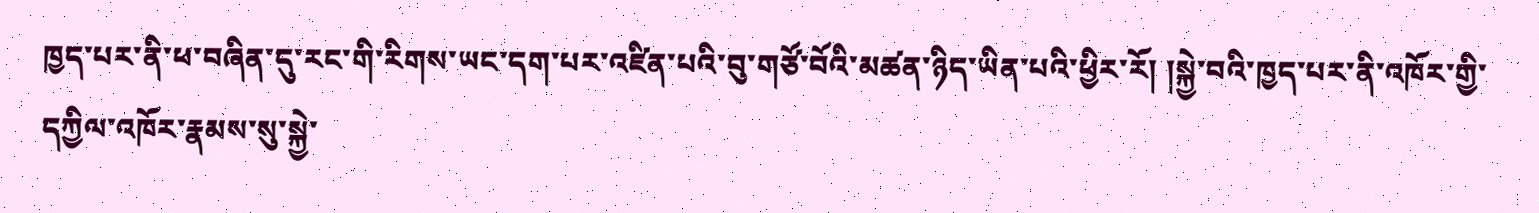ཁྱད་པར་ནི་ཕ་བཞིན་དུ་རང་གི་རིགས་ཡང་དག་པར་འཛིན་པའི་བུ་གཙོ་བོའི་མཚན་ཉིད་ཡིན་པའི་ཕྱིར་རོ། །སྐྱེ་བའི་ཁྱད་པར་ནི་འཁོར་གྱི་དཀྱིལ་འཁོར་རྣམས་སུ་སྐྱེ་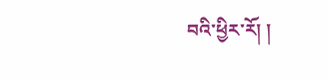བའི་ཕྱིར་རོ། །